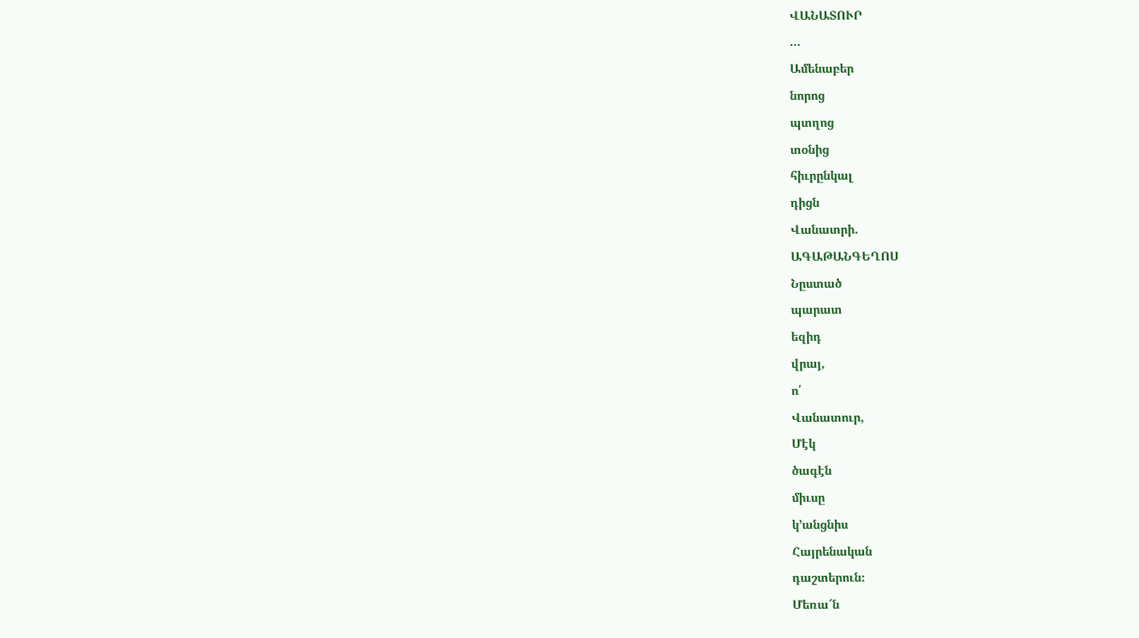ՎԱՆԱՏՈՒՐ
…
Ամենաբեր
նորոց
պտղոց
տօնից
հիւրընկալ
դիցն
Վանատրի.
ԱԳԱԹԱՆԳԵՂՈՍ
Նըստած
պարատ
եզիդ
վրայ,
ո՛
Վանատուր,
Մէկ
ծագէն
միւսը
կ՚անցնիս
Հայրենական
դաշտերուն։
Մեռա՜ն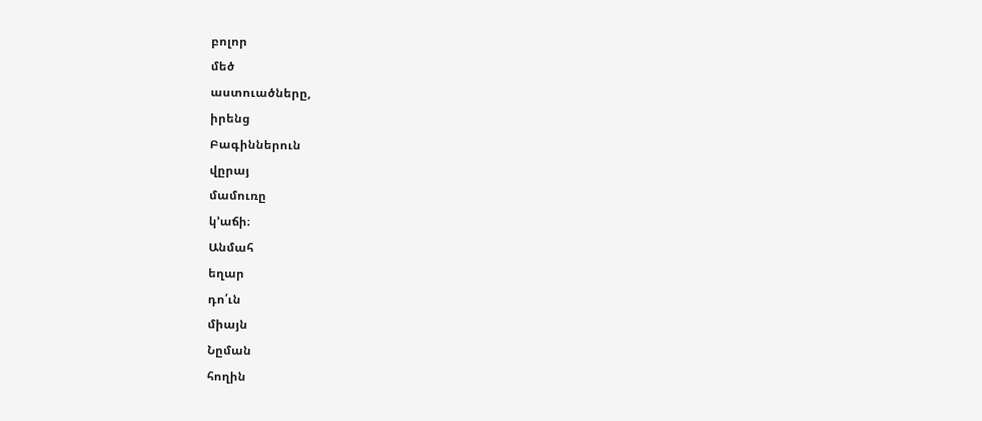բոլոր
մեծ
աստուածները,
իրենց
Բագիններուն
վըրայ
մամուռը
կ՚աճի։
Անմահ
եղար
դո՛ւն
միայն
Նըման
հողին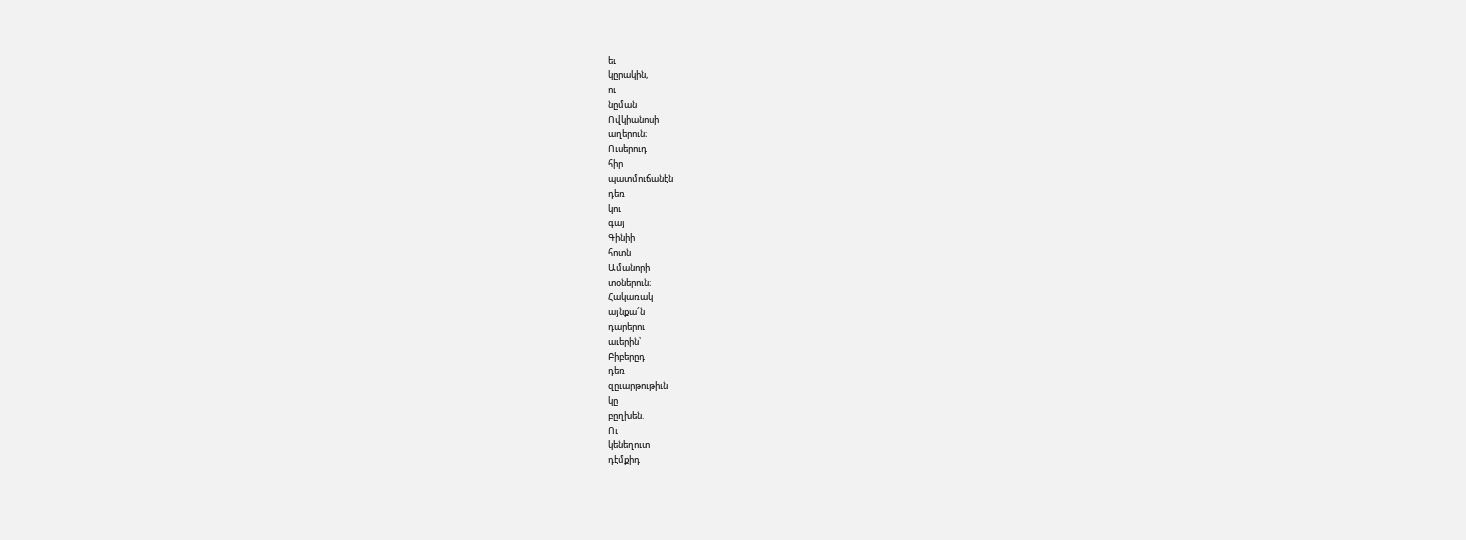եւ
կըրակին,
ու
նըման
Ովկիանոսի
աղերուն։
Ուսերուդ
հիր
պատմուճանէն
դեռ
կու
գայ
Գինիի
հոտն
Ամանորի
տօներուն։
Հակառակ
այնքա՜ն
դարերու
աւերին՝
Բիբերըդ
դեռ
զըւարթութիւն
կը
բըղխեն.
Ու
կենեղուտ
դէմքիդ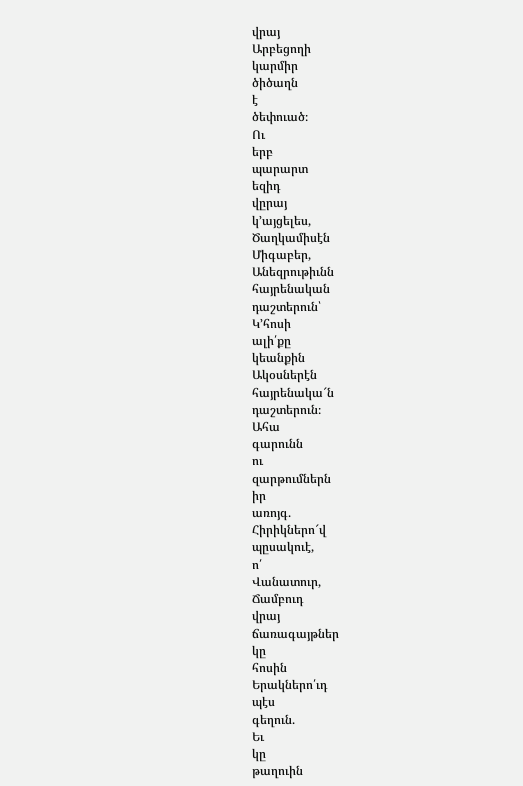վրայ
Արբեցողի
կարմիր
ծիծաղն
է
ծեփուած։
Ու
երբ
պարարտ
եզիդ
վըրայ
կ՚այցելես,
Ծաղկամիսէն
Միգաբեր,
Անեզրութիւնն
հայրենական
դաշտերուն՝
Կ՚հոսի
ալի՛քը
կեանքին
Ակօսներէն
հայրենակա՜ն
դաշտերուն։
Ահա
գարունն
ու
զարթումներն
իր
առոյգ.
Հիրիկներո՜վ
պըսակուէ,
ո՛
Վանատուր,
Ճամբուդ
վրայ
ճառագայթներ
կը
հոսին
Երակներո՛ւդ
պէս
գեղուն.
Եւ
կը
թաղուին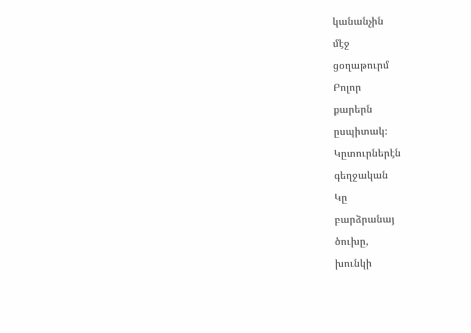կանանչին
մէջ
ցօղաթուրմ
Բոլոր
քարերն
ըսպիտակ։
Կըտուրներէն
գեղջական
Կը
բարձրանայ
ծուխը,
խունկի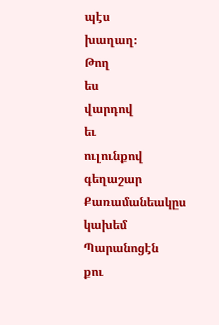պէս
խաղաղ։
Թող
ես
վարդով
եւ
ուլունքով
գեղաշար
Քառամանեակըս
կախեմ
Պարանոցէն
քու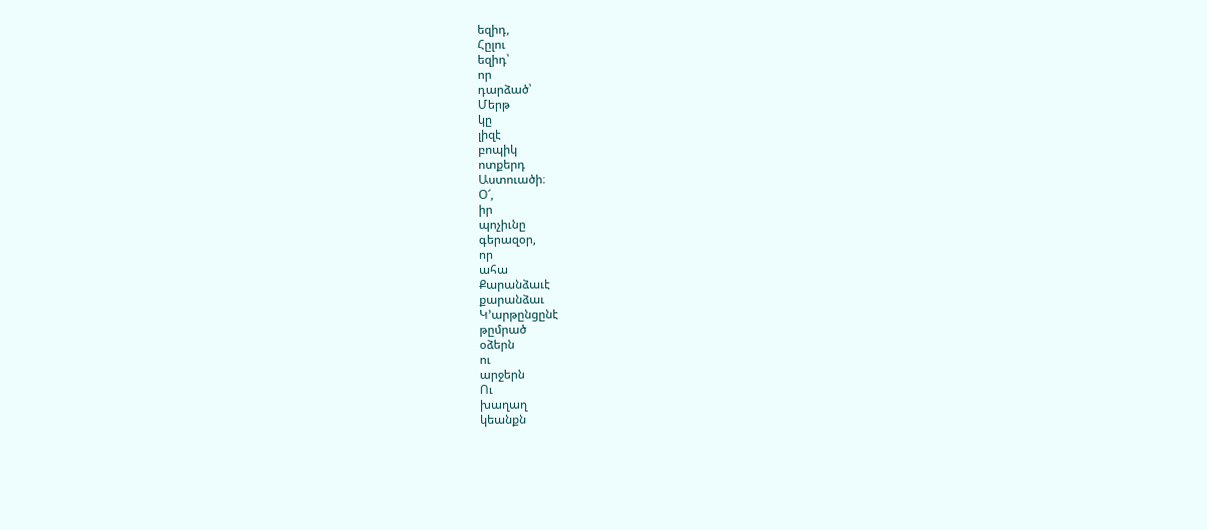եզիդ,
Հըլու
եզիդ՝
որ
դարձած՝
Մերթ
կը
լիզէ
բոպիկ
ոտքերդ
Աստուածի։
Օ՜,
իր
պոչիւնը
գերազօր,
որ
ահա
Քարանձաւէ
քարանձաւ
Կ՚արթընցընէ
թըմրած
օձերն
ու
արջերն
Ու
խաղաղ
կեանքն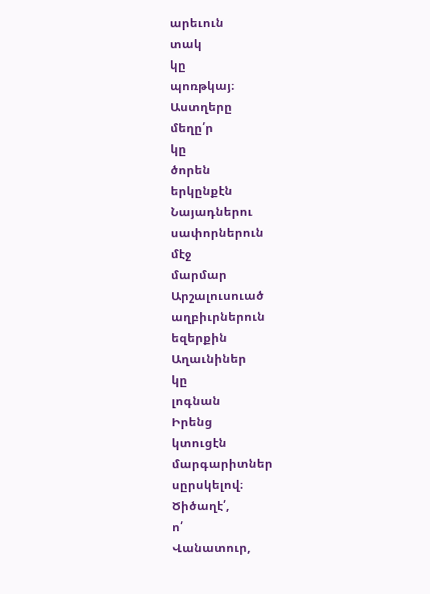արեւուն
տակ
կը
պոռթկայ։
Աստղերը
մեղը՛ր
կը
ծորեն
երկընքէն
Նայադներու
սափորներուն
մէջ
մարմար
Արշալուսուած
աղբիւրներուն
եզերքին
Աղաւնիներ
կը
լոգնան
Իրենց
կտուցէն
մարգարիտներ
սըրսկելով։
Ծիծաղէ՛,
ո՛
Վանատուր,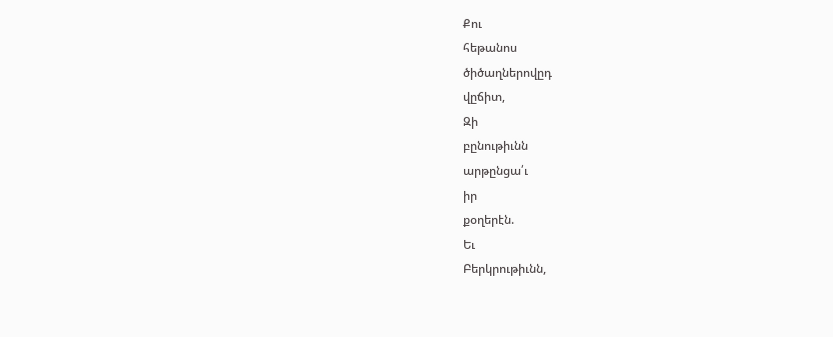Քու
հեթանոս
ծիծաղներովըդ
վըճիտ,
Զի
բընութիւնն
արթընցա՛ւ
իր
քօղերէն.
Եւ
Բերկրութիւնն,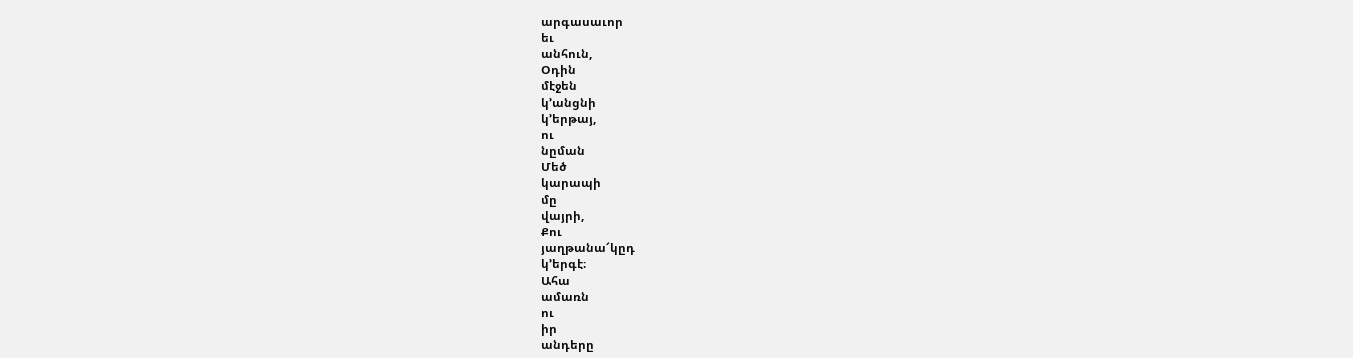արգասաւոր
եւ
անհուն,
Օդին
մէջեն
կ՚անցնի
կ՚երթայ,
ու
նըման
Մեծ
կարապի
մը
վայրի,
Քու
յաղթանա՜կըդ
կ՚երգէ։
Ահա
ամառն
ու
իր
անդերը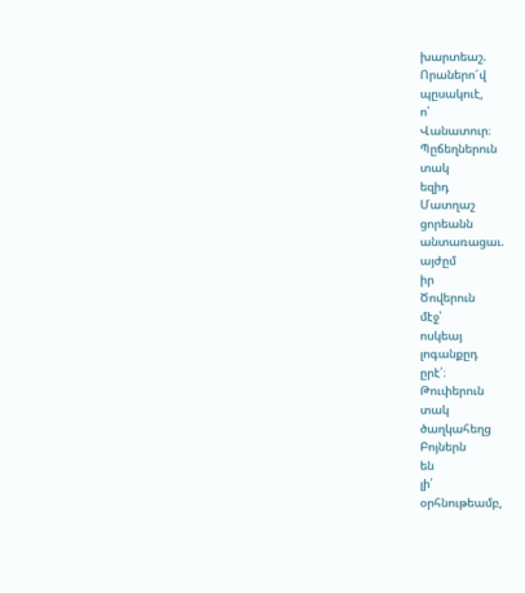խարտեաշ.
Որաներո՜վ
պըսակուէ,
ո՛
Վանատուր։
Պըճեղներուն
տակ
եզիդ
Մատղաշ
ցորեանն
անտառացաւ.
այժըմ
իր
Ծովերուն
մէջ՝
ոսկեայ
լոգանքըդ
ըրէ՛։
Թուփերուն
տակ
ծաղկահեղց
Բոյներն
են
լի՛
օրհնութեամբ,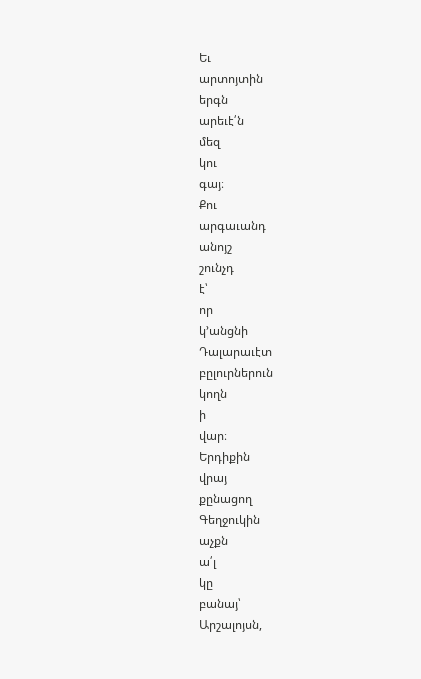Եւ
արտոյտին
երգն
արեւէ՛ն
մեզ
կու
գայ։
Քու
արգաւանդ
անոյշ
շունչդ
է՝
որ
կ՚անցնի
Դալարաւէտ
բըլուրներուն
կողն
ի
վար։
Երդիքին
վրայ
քընացող
Գեղջուկին
աչքն
ա՛լ
կը
բանայ՝
Արշալոյսն,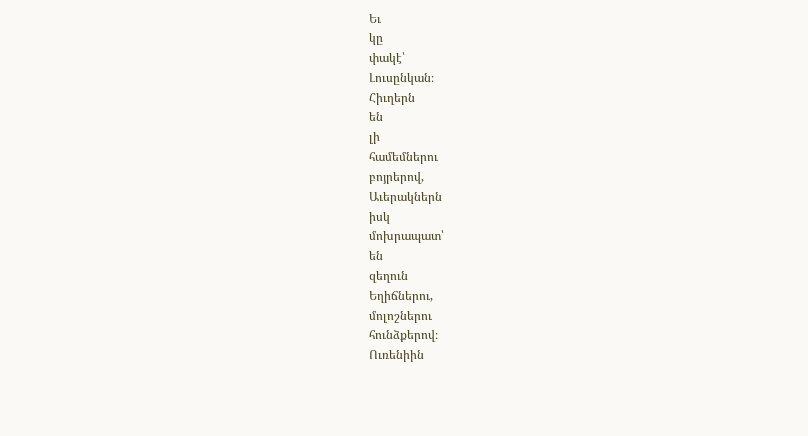Եւ
կը
փակէ՝
Լուսընկան։
Հիւղերն
են
լի
համեմներու
բոյրերով,
Աւերակներն
իսկ
մոխրապատ՝
են
զեղուն
Եղիճներու,
մոլոշներու
հունձքերով։
Ուռենիին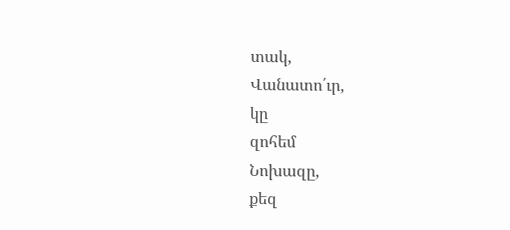տակ,
Վանատո՛ւր,
կը
զոհեմ
Նոխազը,
քեզ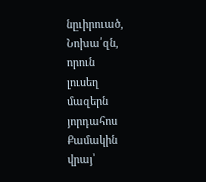նըւիրուած,
Նոխա՛զն,
որուն
լուսեղ
մազերն
յորդահոս
Քամակին
վրայ՝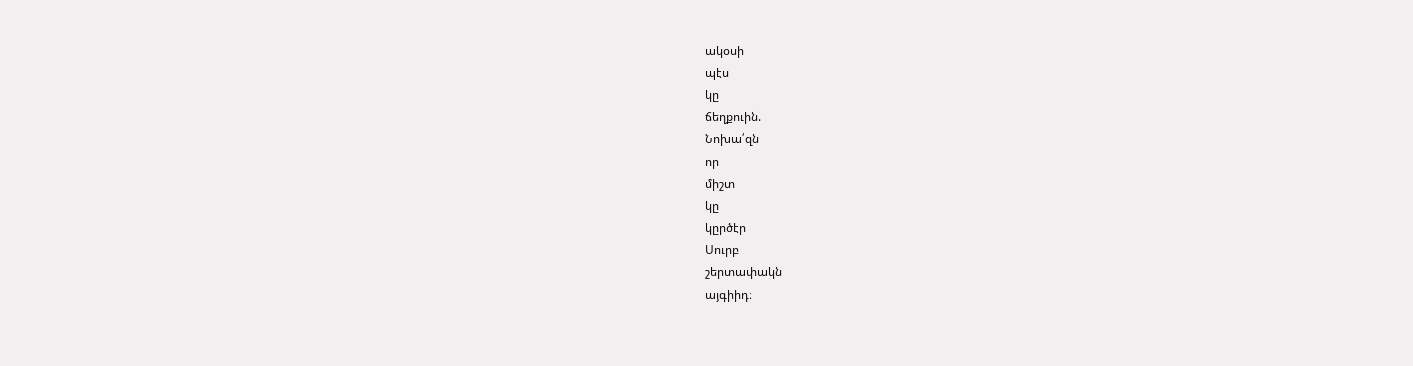ակօսի
պէս
կը
ճեղքուին.
Նոխա՛զն
որ
միշտ
կը
կըրծէր
Սուրբ
շերտափակն
այգիիդ։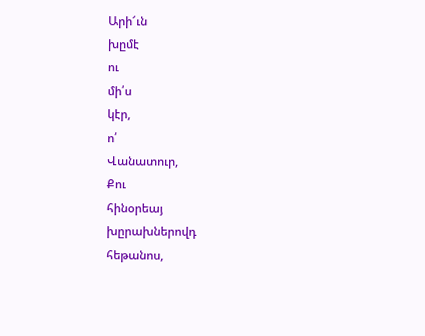Արի՜ւն
խըմէ
ու
մի՛ս
կէր,
ո՛
Վանատուր,
Քու
հինօրեայ
խըրախներովդ
հեթանոս,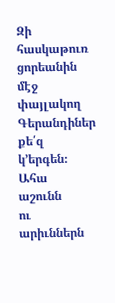Զի
հասկաթուռ
ցորեանին
մէջ
փայլակող
Գերանդիներ
քե՛զ
կ՚երգեն։
Ահա
աշունն
ու
արիւններն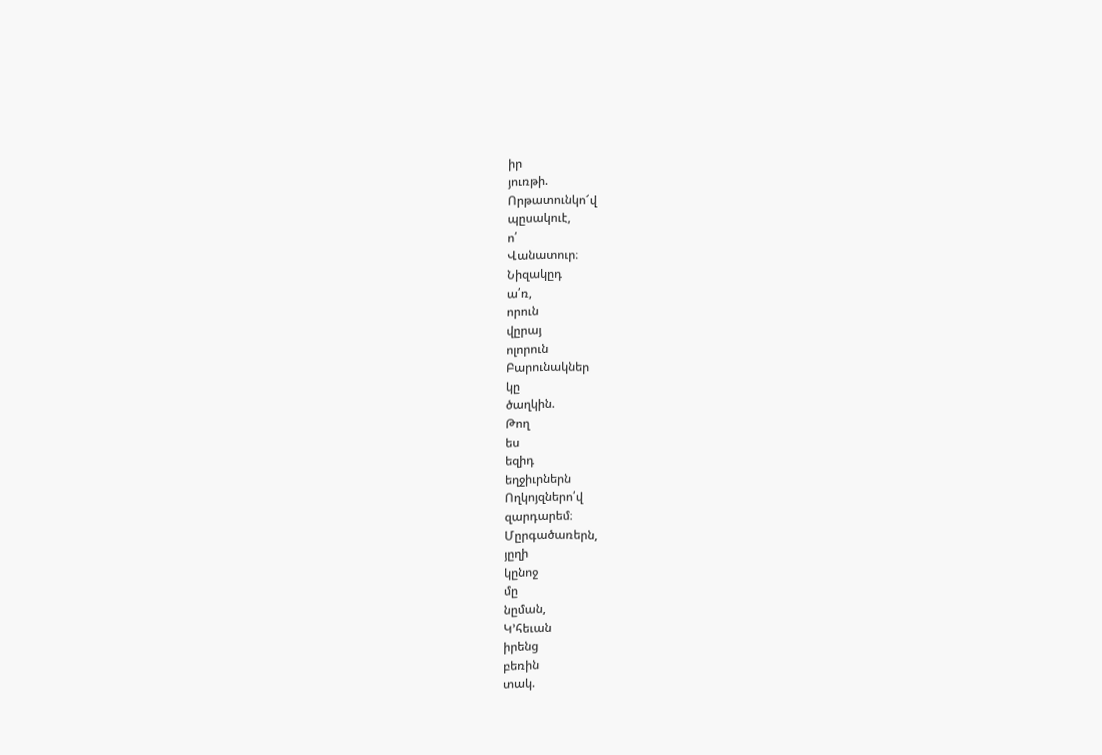իր
յուռթի.
Որթատունկո՜վ
պըսակուէ,
ո՛
Վանատուր։
Նիզակըդ
ա՛ռ,
որուն
վըրայ
ոլորուն
Բարունակներ
կը
ծաղկին.
Թող
ես
եզիդ
եղջիւրներն
Ողկոյզներո՛վ
զարդարեմ։
Մըրգածառերն,
յըղի
կընոջ
մը
նըման,
Կ՚հեւան
իրենց
բեռին
տակ.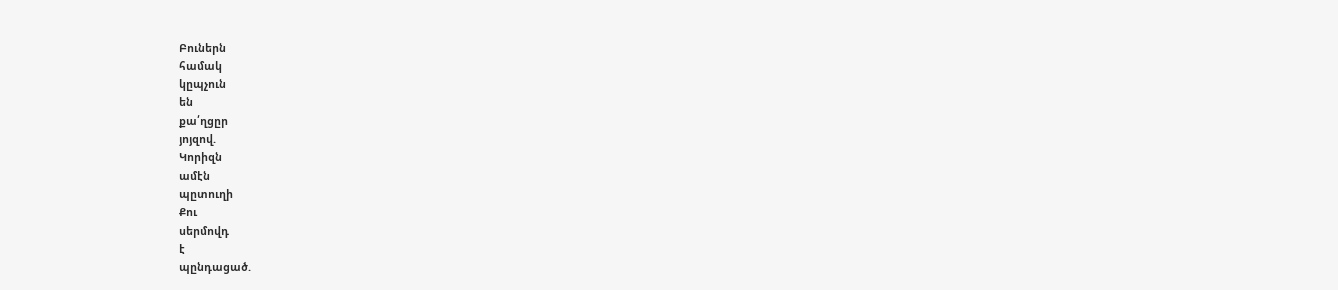Բուներն
համակ
կըպչուն
են
քա՛ղցըր
յոյզով.
Կորիզն
ամէն
պըտուղի
Քու
սերմովդ
է
պընդացած.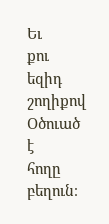Եւ
քու
եզիդ
շողիքով
Օծուած
է
հողը
բեղուն։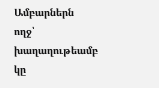Ամբարներն
ողջ՝
խաղաղութեամբ
կը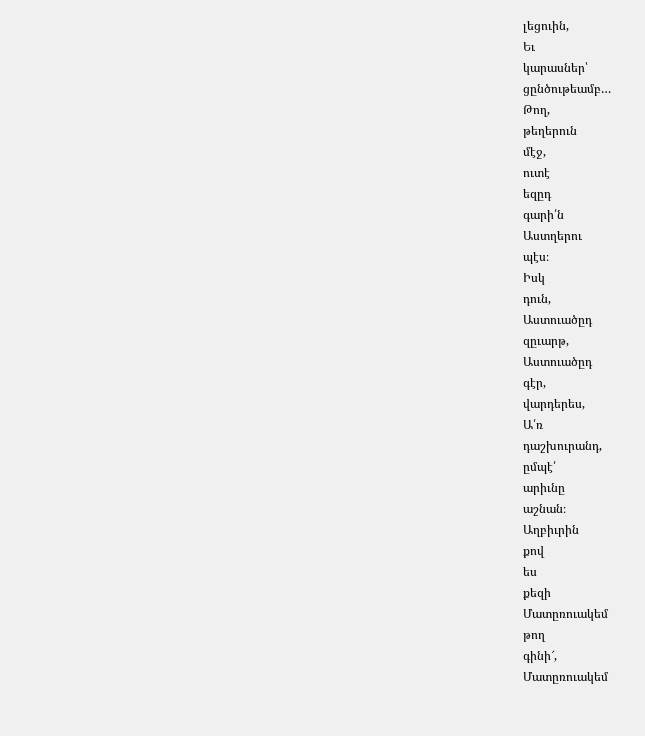լեցուին,
Եւ
կարասներ՝
ցընծութեամբ…
Թող,
թեղերուն
մէջ,
ուտէ
եզըդ
գարի՛ն
Աստղերու
պէս։
Իսկ
դուն,
Աստուածըդ
զըւարթ,
Աստուածըդ
գէր,
վարդերես,
Ա՛ռ
դաշխուրանդ,
ըմպէ՛
արիւնը
աշնան։
Աղբիւրին
քով
ես
քեզի
Մատըռուակեմ
թող
գինի՜,
Մատըռուակեմ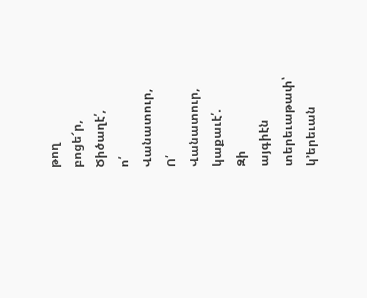թող
բոցե՜ր,
Ծիծաղէ՛,
ո՛
Վանատուր,
Ո՛
Վանատուր,
կաքաւէ՛.
Զի
այգիէն
տերեւաթափ՝
կ՚երեւան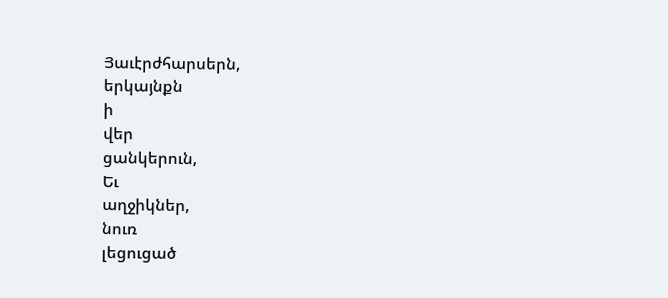Յաւէրժհարսերն,
երկայնքն
ի
վեր
ցանկերուն,
Եւ
աղջիկներ,
նուռ
լեցուցած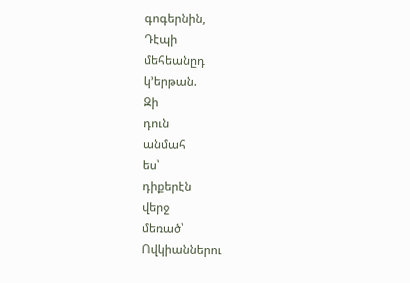գոգերնին,
Դէպի
մեհեանըդ
կ՚երթան.
Զի
դուն
անմահ
ես՝
դիքերէն
վերջ
մեռած՝
Ովկիաններու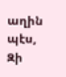աղին
պէս,
Զի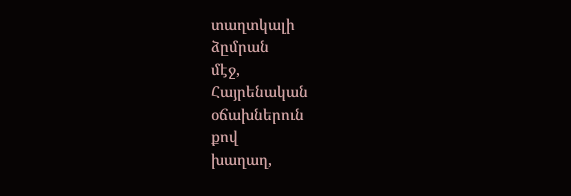տաղտկալի
ձըմրան
մէջ,
Հայրենական
օճախներուն
քով
խաղաղ,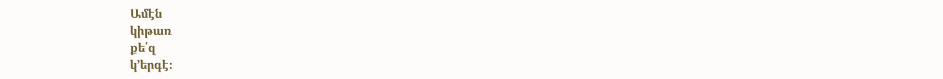Ամէն
կիթառ
քե՛զ
կ՚երգէ։